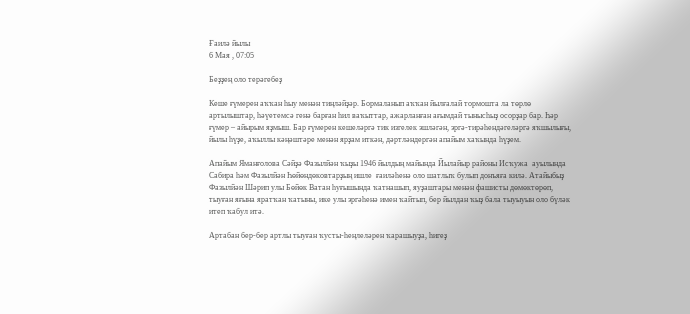Ғаилә йылы
6 Мая , 07:05

Беҙҙең оло терәгебеҙ

Кеше ғүмерен аҡҡан һыу менән тиңләйҙәр. Бормаланып аҡҡан йылғалай тормошта ла төрлө артылыштар, һәүетемсә генә барған һил ваҡыттар, ажарланған ағымдай тынысһыҙ осорҙар бар. Һәр ғүмер – айырым яҙмыш. Бар ғүмерен кешеләргә тик изгелек эшләгән, эргә-тирәһендәгеләргә яҡшылығы, йылы һүҙе, аҡыллы кәңәштәре менән ярҙам иткән, дәртләндергән апайым хаҡында һүҙем.

Апайым Яманғолова Сәйҙә Фазылйән ҡыҙы 1946 йылдың майында Йылайыр районы Исҡужа  ауылында Сабира һәм Фазылйән Һөйөндөковтарҙың ишле  ғаиләһенә оло шатлыҡ булып донъяға килә. Атайыбыҙ Фазылйән Шәрип улы Бөйөк Ватан һуғышында ҡатнашып, яуҙаштары менән фашисты дөмөктөрөп, тыуған яғына яратҡан ҡатыны, ике улы эргәһенә имен ҡайтып, бер йылдан ҡыҙ бала тыуыуын оло бүләк итеп ҡабул итә.

Артабан бер-бер артлы тыуған ҡусты-һеңлеләрен ҡарашыуҙа, һигеҙ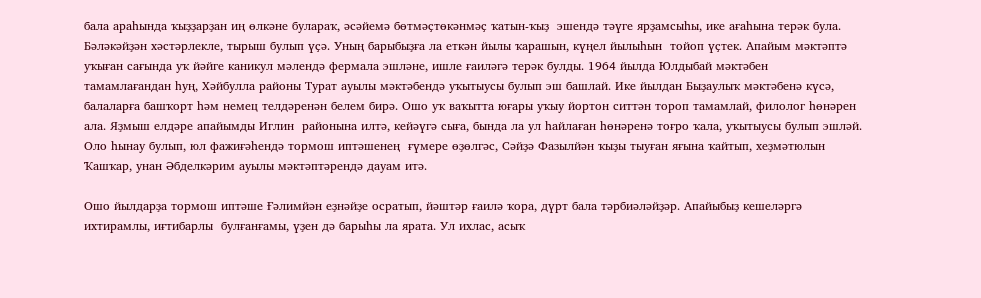бала араһында ҡыҙҙарҙан иң өлкәне булараҡ, әсәйемә бөтмәҫтөкәнмәҫ ҡатын-ҡыҙ  эшендә тәүге ярҙамсыһы, ике ағаһына терәк була. Бәләкәйҙән хәстәрлекле, тырыш булып үҫә. Уның барыбыҙға ла еткән йылы ҡарашын, күңел йылыһын  тойоп үҫтек. Апайым мәктәптә уҡыған сағында уҡ йәйге каникул мәлендә фермала эшләне, ишле ғаиләгә терәк булды. 1964 йылда Юлдыбай мәктәбен  тамамлағандан һуң, Хәйбулла районы Турат ауылы мәктәбендә уҡытыусы булып эш башлай. Ике йылдан Быҙаулыҡ мәктәбенә күсә, балаларға башҡорт һәм немец телдәренән белем бирә. Ошо уҡ ваҡытта юғары уҡыу йортон ситтән тороп тамамлай, филолог һөнәрен ала. Яҙмыш елдәре апайымды Иглин  районына илтә, кейәүгә сыға, бында ла ул һайлаған һөнәренә тоғро ҡала, уҡытыусы булып эшләй. Оло һынау булып, юл фажиғәһендә тормош иптәшенең  ғүмере өҙөлгәс, Сәйҙә Фазылйән ҡыҙы тыуған яғына ҡайтып, хеҙмәтюлын Ҡашҡар, унан Әбделкәрим ауылы мәктәптәрендә дауам итә.

Ошо йылдарҙа тормош иптәше Ғәлимйән еҙнәйҙе осратып, йәштәр ғаилә ҡора, дүрт бала тәрбиәләйҙәр. Апайыбыҙ кешеләргә ихтирамлы, иғтибарлы  булғанғамы, үҙен дә барыһы ла ярата. Ул ихлас, асыҡ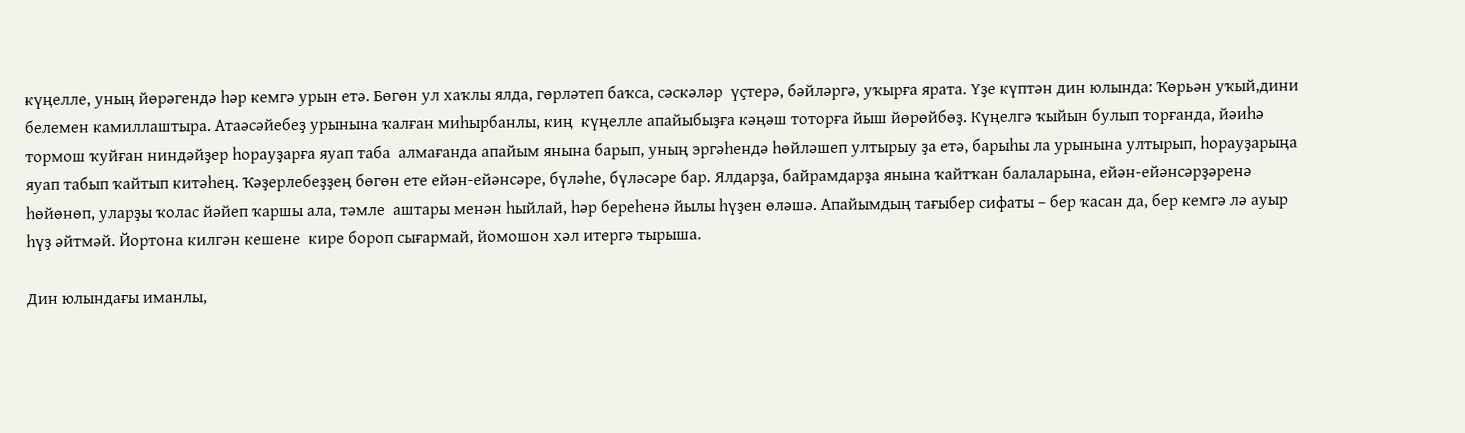күңелле, уның йөрәгендә һәр кемгә урын етә. Бөгөн ул хаҡлы ялда, гөрләтеп баҡса, сәскәләр  үҫтерә, бәйләргә, уҡырға ярата. Үҙе күптән дин юлында: Ҡөрьән уҡый,дини белемен камиллаштыра. Атаәсәйебеҙ урынына ҡалған миһырбанлы, киң  күңелле апайыбыҙға кәңәш тоторға йыш йөрөйбөҙ. Күңелгә ҡыйын булып торғанда, йәиһә тормош ҡуйған ниндәйҙер һорауҙарға яуап таба  алмағанда апайым янына барып, уның эргәһендә һөйләшеп ултырыу ҙа етә, барыһы ла урынына ултырып, һорауҙарыңа яуап табып ҡайтып китәһең. Ҡәҙерлебеҙҙең бөгөн ете ейән-ейәнсәре, бүләһе, бүләсәре бар. Ялдарҙа, байрамдарҙа янына ҡайтҡан балаларына, ейән-ейәнсәрҙәренә һөйөнөп, уларҙы ҡолас йәйеп ҡаршы ала, тәмле  аштары менән һыйлай, һәр береһенә йылы һүҙен өләшә. Апайымдың тағыбер сифаты – бер ҡасан да, бер кемгә лә ауыр һүҙ әйтмәй. Йортона килгән кешене  кире бороп сығармай, йомошон хәл итергә тырыша.

Дин юлындағы иманлы,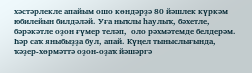хәстәрлекле апайым ошо көндәрҙә 80 йәшлек күркәм юбилейын билдәләй. Уға ныҡлы һаулыҡ, бәхетле, бәрәкәтле оҙон ғүмер теләп,  оло рәхмәтемде белдерәм. Һәр саҡ яныбыҙҙа бул, апай. Күңел тыныслығында, ҡәҙер-хөрмәттә оҙон-оҙаҡ йәшәргә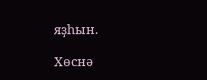яҙһын.

Хөснә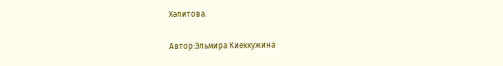Хәлитова.

Автор:Эльмира Киеккужина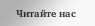Читайте нас